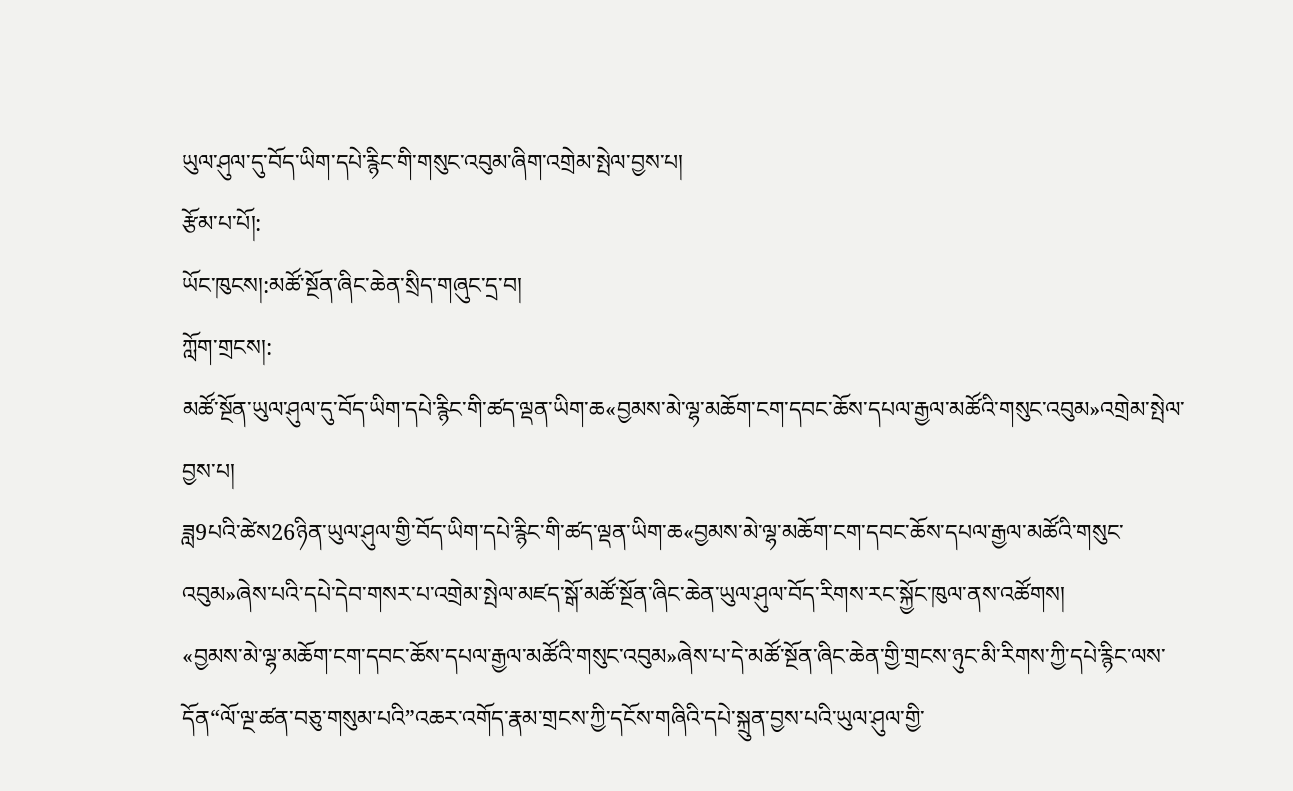ཡུལ་ཤུལ་དུ་བོད་ཡིག་དཔེ་རྙིང་གི་གསུང་འབུམ་ཞིག་འགྲེམ་སྤེལ་བྱས་པ།
རྩོམ་པ་པོ།:
ཡོང་ཁུངས།:མཚོ་སྔོན་ཞིང་ཆེན་སྲིད་གཞུང་དྲ་བ།
ཀློག་གྲངས།:
མཚོ་སྔོན་ཡུལ་ཤུལ་དུ་བོད་ཡིག་དཔེ་རྙིང་གི་ཚད་ལྡན་ཡིག་ཆ«བྱམས་མེ་ལྷ་མཆོག་ངག་དབང་ཆོས་དཔལ་རྒྱལ་མཚོའི་གསུང་འབུམ»འགྲེམ་སྤེལ་བྱས་པ།
ཟླ9པའི་ཚེས26ཉིན་ཡུལ་ཤུལ་གྱི་བོད་ཡིག་དཔེ་རྙིང་གི་ཚད་ལྡན་ཡིག་ཆ«བྱམས་མེ་ལྷ་མཆོག་ངག་དབང་ཆོས་དཔལ་རྒྱལ་མཚོའི་གསུང་འབུམ»ཞེས་པའི་དཔེ་དེབ་གསར་པ་འགྲེམ་སྤེལ་མཛད་སྒོ་མཚོ་སྔོན་ཞིང་ཆེན་ཡུལ་ཤུལ་བོད་རིགས་རང་སྐྱོང་ཁུལ་ནས་འཚོགས།
«བྱམས་མེ་ལྷ་མཆོག་ངག་དབང་ཆོས་དཔལ་རྒྱལ་མཚོའི་གསུང་འབུམ»ཞེས་པ་དེ་མཚོ་སྔོན་ཞིང་ཆེན་གྱི་གྲངས་ཉུང་མི་རིགས་ཀྱི་དཔེ་རྙིང་ལས་དོན“ལོ་ལྔ་ཚན་བཅུ་གསུམ་པའི”འཆར་འགོད་རྣམ་གྲངས་ཀྱི་དངོས་གཞིའི་དཔེ་སྐྲུན་བྱས་པའི་ཡུལ་ཤུལ་གྱི་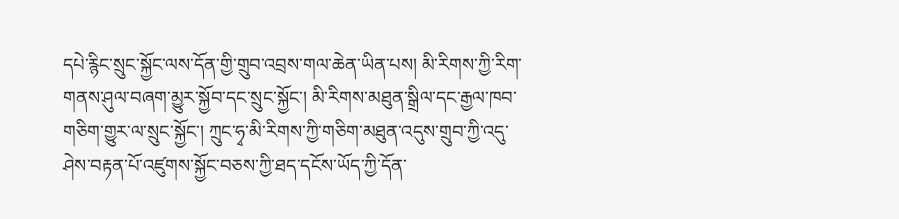དཔེ་རྙིང་སྲུང་སྐྱོང་ལས་དོན་གྱི་གྲུབ་འབྲས་གལ་ཆེན་ཡིན་པས། མི་རིགས་ཀྱི་རིག་གནས་ཤུལ་བཞག་མྱུར་སྐྱོབ་དང་སྲུང་སྐྱོང་། མི་རིགས་མཐུན་སྒྲིལ་དང་རྒྱལ་ཁབ་གཅིག་གྱུར་ལ་སྲུང་སྐྱོང་། ཀྲུང་ཧྭ་མི་རིགས་ཀྱི་གཅིག་མཐུན་འདུས་གྲུབ་ཀྱི་འདུ་ཤེས་བརྟན་པོ་འཛུགས་སྐྱོང་བཅས་ཀྱི་ཐད་དངོས་ཡོད་ཀྱི་དོན་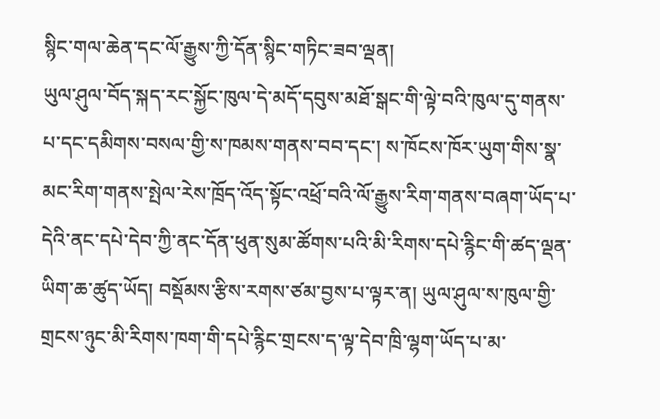སྙིང་གལ་ཆེན་དང་ལོ་རྒྱུས་ཀྱི་དོན་སྙིང་གཏིང་ཟབ་ལྡན།
ཡུལ་ཤུལ་བོད་སྐད་རང་སྐྱོང་ཁུལ་དེ་མདོ་དབུས་མཐོ་སྒང་གི་ལྟེ་བའི་ཁུལ་དུ་གནས་པ་དང་དམིགས་བསལ་གྱི་ས་ཁམས་གནས་བབ་དང་། ས་ཁོངས་ཁོར་ཡུག་གིས་སྣ་མང་རིག་གནས་སྤེལ་རེས་ཁྲོད་འོད་སྟོང་འཕྲོ་བའི་ལོ་རྒྱུས་རིག་གནས་བཞག་ཡོད་པ་དེའི་ནང་དཔེ་དེབ་ཀྱི་ནང་དོན་ཕུན་སུམ་ཚོགས་པའི་མི་རིགས་དཔེ་རྙིང་གི་ཚད་ལྡན་ཡིག་ཆ་ཚུད་ཡོད། བསྡོམས་རྩིས་རགས་ཙམ་བྱས་པ་ལྟར་ན། ཡུལ་ཤུལ་ས་ཁུལ་གྱི་གྲངས་ཉུང་མི་རིགས་ཁག་གི་དཔེ་རྙིང་གྲངས་ད་ལྟ་དེབ་ཁྲི་ལྷག་ཡོད་པ་མ་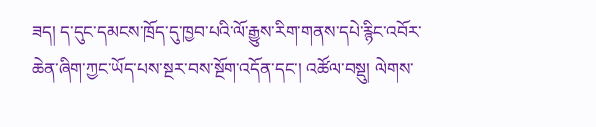ཟད། ད་དུང་དམངས་ཁྲོད་དུ་ཁྱབ་པའི་ལོ་རྒྱུས་རིག་གནས་དཔེ་རྙིང་འབོར་ཆེན་ཞིག་ཀྱང་ཡོད་པས་སྔར་བས་སྔོག་འདོན་དང་། འཚོལ་བསྡུ། ལེགས་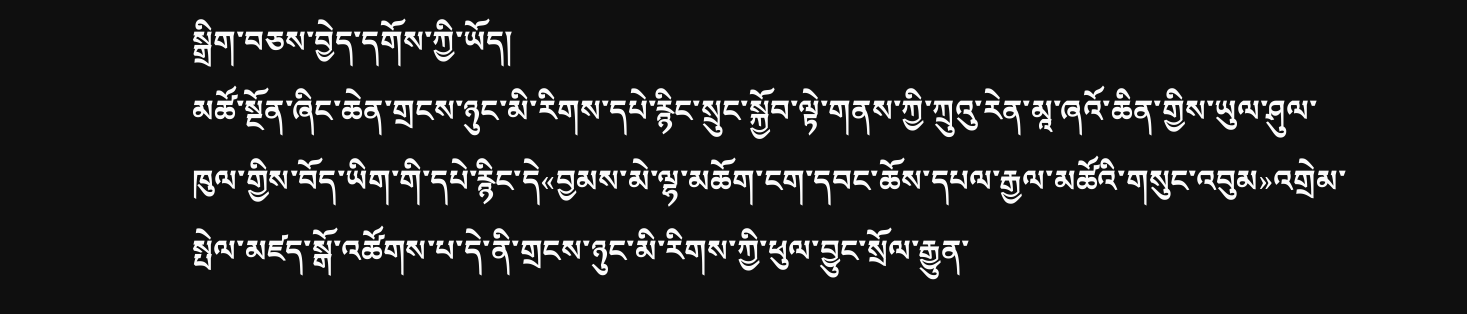སྒྲིག་བཅས་བྱེད་དགོས་ཀྱི་ཡོད།
མཚོ་སྔོན་ཞིང་ཆེན་གྲངས་ཉུང་མི་རིགས་དཔེ་རྙིང་སྲུང་སྐྱོབ་ལྟེ་གནས་ཀྱི་ཀྲུའུ་རེན་མཱ་ཞའོ་ཆིན་གྱིས་ཡུལ་ཤུལ་ཁུལ་གྱིས་བོད་ཡིག་གི་དཔེ་རྙིང་དེ«བྱམས་མེ་ལྷ་མཆོག་ངག་དབང་ཆོས་དཔལ་རྒྱལ་མཚོའི་གསུང་འབུམ»འགྲེམ་སྤེལ་མཛད་སྒོ་འཚོགས་པ་དེ་ནི་གྲངས་ཉུང་མི་རིགས་ཀྱི་ཕུལ་བྱུང་སྲོལ་རྒྱུན་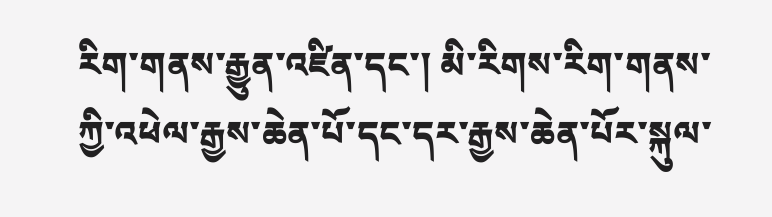རིག་གནས་རྒྱུན་འཛིན་དང་། མི་རིགས་རིག་གནས་ཀྱི་འཕེལ་རྒྱས་ཆེན་པོ་དང་དར་རྒྱས་ཆེན་པོར་སྐུལ་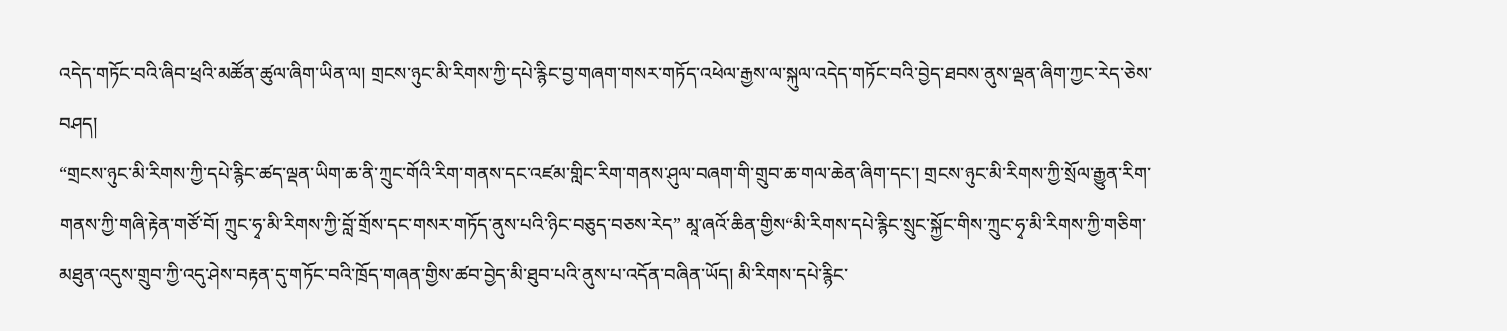འདེད་གཏོང་བའི་ཞིབ་ཕྲའི་མཚོན་ཚུལ་ཞིག་ཡིན་ལ། གྲངས་ཉུང་མི་རིགས་ཀྱི་དཔེ་རྙིང་བྱ་གཞག་གསར་གཏོད་འཕེལ་རྒྱས་ལ་སྐུལ་འདེད་གཏོང་བའི་བྱེད་ཐབས་ནུས་ལྡན་ཞིག་ཀྱང་རེད་ཅེས་བཤད།
“གྲངས་ཉུང་མི་རིགས་ཀྱི་དཔེ་རྙིང་ཚད་ལྡན་ཡིག་ཆ་ནི་ཀྲུང་གོའི་རིག་གནས་དང་འཛམ་གླིང་རིག་གནས་ཤུལ་བཞག་གི་གྲུབ་ཆ་གལ་ཆེན་ཞིག་དང་། གྲངས་ཉུང་མི་རིགས་ཀྱི་སྲོལ་རྒྱུན་རིག་གནས་ཀྱི་གཞི་རྟེན་གཙོ་བོ། ཀྲུང་ཧྭ་མི་རིགས་ཀྱི་བློ་གྲོས་དང་གསར་གཏོད་ནུས་པའི་ཉིང་བཅུད་བཅས་རེད” མཱ་ཞའོ་ཆིན་གྱིས“མི་རིགས་དཔེ་རྙིང་སྲུང་སྐྱོང་གིས་ཀྲུང་ཧྭ་མི་རིགས་ཀྱི་གཅིག་མཐུན་འདུས་གྲུབ་ཀྱི་འདུ་ཤེས་བརྟན་དུ་གཏོང་བའི་ཁྲོད་གཞན་གྱིས་ཚབ་བྱེད་མི་ཐུབ་པའི་ནུས་པ་འདོན་བཞིན་ཡོད། མི་རིགས་དཔེ་རྙིང་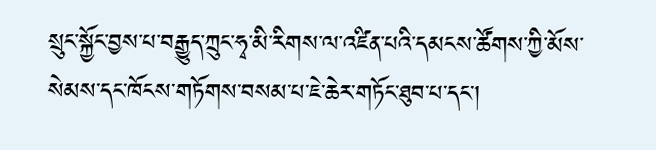སྲུང་སྐྱོང་བྱས་པ་བརྒྱུད་ཀྲུང་ཧྭ་མི་རིགས་ལ་འཛིན་པའི་དམངས་ཚོགས་ཀྱི་མོས་སེམས་དང་ཁོངས་གཏོགས་བསམ་པ་ཇེ་ཆེར་གཏོང་ཐུབ་པ་དང་།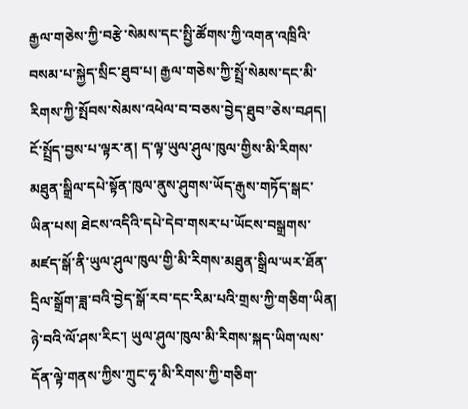རྒྱལ་གཅེས་ཀྱི་བརྩེ་སེམས་དང་སྤྱི་ཚོགས་ཀྱི་འགན་འཁྲིའི་བསམ་པ་སྐྱེད་སྲིང་ཐུབ་པ། རྒྱལ་གཅེས་ཀྱི་སྤྲོ་སེམས་དང་མི་རིགས་ཀྱི་སྤོབས་སེམས་འཕེལ་བ་བཅས་བྱེད་ཐུབ”ཅེས་བཤད།
ངོ་སྤྲོད་བྱས་པ་ལྟར་ན། ད་ལྟ་ཡུལ་ཤུལ་ཁུལ་གྱིས་མི་རིགས་མཐུན་སྒྲིལ་དཔེ་སྟོན་ཁུལ་ནུས་ཤུགས་ཡོད་རྒུས་གཏོད་སྒང་ཡིན་པས། ཐེངས་འདིའི་དཔེ་དེབ་གསར་པ་ཡོངས་བསྒྲགས་མཛད་སྒོ་ནི་ཡུལ་ཤུལ་ཁུལ་གྱི་མི་རིགས་མཐུན་སྒྲིལ་ཡར་ཐོན་དྲིལ་སྒྲོག་ཟླ་བའི་བྱེད་སྒོ་རབ་དང་རིམ་པའི་གྲས་ཀྱི་གཅིག་ཡིན། ཉེ་བའི་ལོ་ཤས་རིང་། ཡུལ་ཤུལ་ཁུལ་མི་རིགས་སྐད་ཡིག་ལས་དོན་ལྟེ་གནས་ཀྱིས་ཀྲུང་ཧྭ་མི་རིགས་ཀྱི་གཅིག་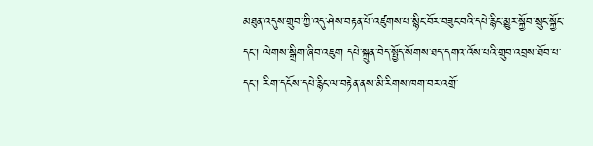མཐུན་འདུས་གྲུབ་ཀྱི་འདུ་ཤེས་བརྟན་པོ་འཛུགས་པ་སྙིང་བོར་བཟུང་བའི་དཔེ་རྙིང་མྱུར་སྐྱོབ་སྲུང་སྐྱོང་དང་། ལེགས་སྒྲིག་ཞིབ་འཇུག དཔེ་སྐྲུན་བེད་སྤྱོད་སོགས་ཐད་དགའ་འོས་པའི་གྲུབ་འབྲས་ཐོབ་པ་དང་། རིག་དངོས་དཔེ་རྙིང་ལ་བརྟེན་ནས་མི་རིགས་ཁག་བར་འགྲོ་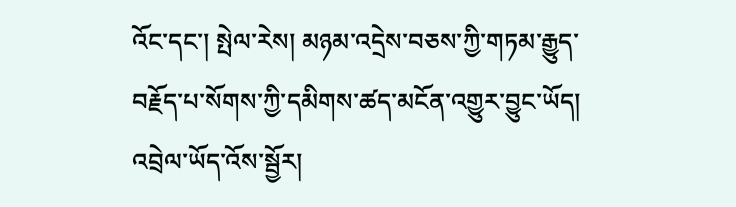འོང་དང་། སྤེལ་རེས། མཉམ་འདྲེས་བཅས་ཀྱི་གཏམ་རྒྱུད་བརྗོད་པ་སོགས་ཀྱི་དམིགས་ཚད་མངོན་འགྱུར་བྱུང་ཡོད།
འབྲེལ་ཡོད་འོས་སྦྱོར།